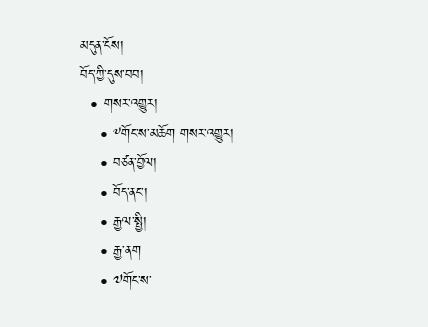མདུན་ངོས།
བོད་ཀྱི་དུས་བབ།
  • གསར་འགྱུར།
    • ༸གོང་ས་མཆོག གསར་འགྱུར།
    • བཙན་བྱོལ།
    • བོད་ནང་།
    • རྒྱལ་སྤྱི།
    • རྒྱ་ནག
    • ༧གོང་ས་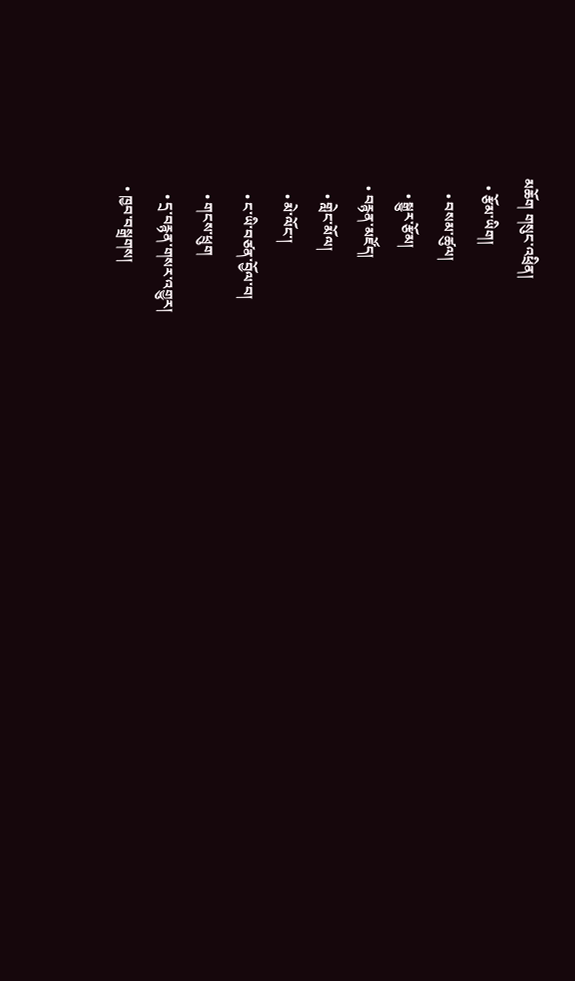མཆོག གསུང་འཕྲིན།
  • རྩོམ་ཡིག།
    • བསམ་ཚུལ།
    • སྒྱུར་རྩོམ།
  • བརྙན་མཛོད།
    • གླེང་མོལ།
    • མེ་ལོང་།
    • ང་ཡི་བཙན་བྱོལ་བ།
    • གངས་ཕྲུག
    • དྲ་བརྙན་གསར་འགྱུར།
  • ཁྱབ་བསྒྲགས།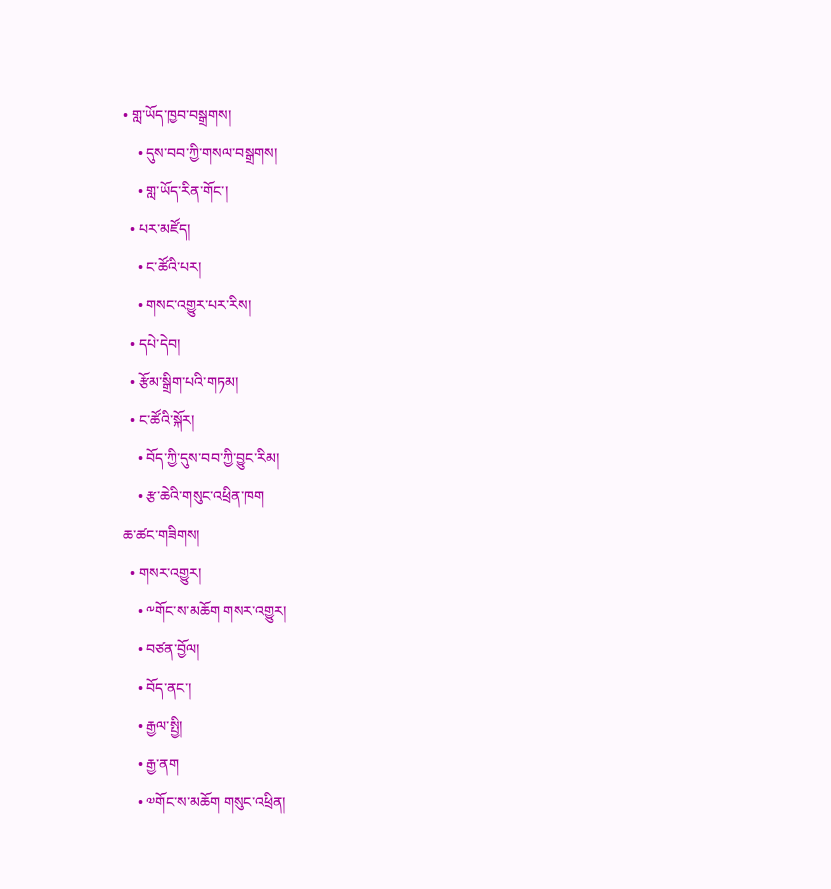• གླ་ཡོད་ཁྱབ་བསྒྲགས།
    • དུས་བབ་ཀྱི་གསལ་བསྒྲགས།
    • གླ་ཡོད་རིན་གོང་།
  • པར་མཛོད།
    • ང་ཚོའི་པར།
    • གསང་འགྱུར་པར་རིས།
  • དཔེ་དེབ།
  • རྩོམ་སྒྲིག་པའི་གཏམ།
  • ང་ཚོའི་སྐོར།
    • བོད་ཀྱི་དུས་བབ་ཀྱི་བྱུང་རིམ།
    • རྩ་ཆེའི་གསུང་འཕྲིན་ཁག
ཆ་ཚང་གཟིགས།
  • གསར་འགྱུར།
    • ༸གོང་ས་མཆོག གསར་འགྱུར།
    • བཙན་བྱོལ།
    • བོད་ནང་།
    • རྒྱལ་སྤྱི།
    • རྒྱ་ནག
    • ༧གོང་ས་མཆོག གསུང་འཕྲིན།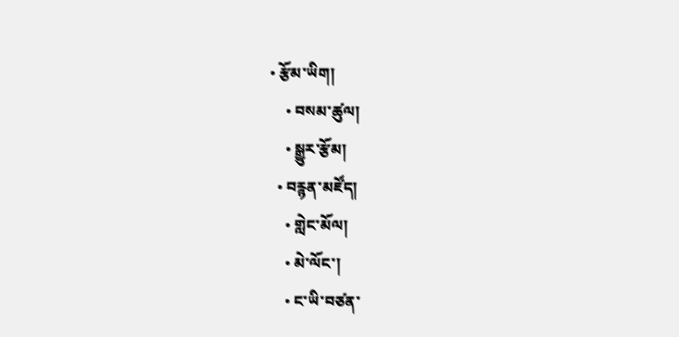• རྩོམ་ཡིག།
    • བསམ་ཚུལ།
    • སྒྱུར་རྩོམ།
  • བརྙན་མཛོད།
    • གླེང་མོལ།
    • མེ་ལོང་།
    • ང་ཡི་བཙན་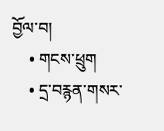བྱོལ་བ།
    • གངས་ཕྲུག
    • དྲ་བརྙན་གསར་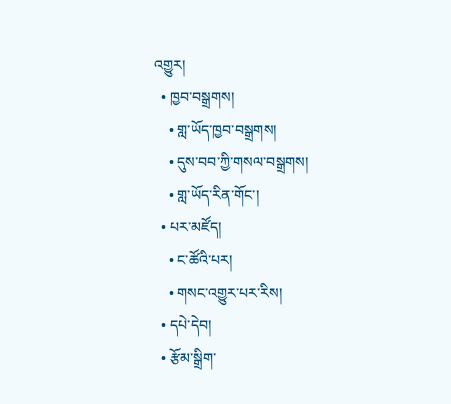འགྱུར།
  • ཁྱབ་བསྒྲགས།
    • གླ་ཡོད་ཁྱབ་བསྒྲགས།
    • དུས་བབ་ཀྱི་གསལ་བསྒྲགས།
    • གླ་ཡོད་རིན་གོང་།
  • པར་མཛོད།
    • ང་ཚོའི་པར།
    • གསང་འགྱུར་པར་རིས།
  • དཔེ་དེབ།
  • རྩོམ་སྒྲིག་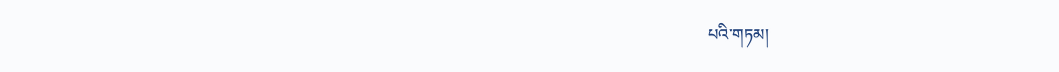པའི་གཏམ།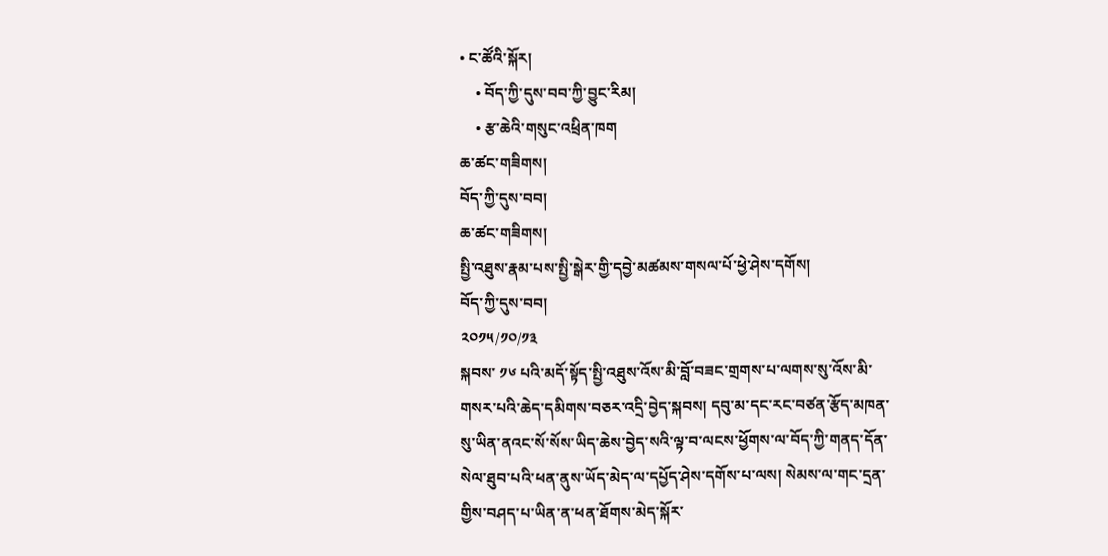• ང་ཚོའི་སྐོར།
    • བོད་ཀྱི་དུས་བབ་ཀྱི་བྱུང་རིམ།
    • རྩ་ཆེའི་གསུང་འཕྲིན་ཁག
ཆ་ཚང་གཟིགས།
བོད་ཀྱི་དུས་བབ།
ཆ་ཚང་གཟིགས།
སྤྱི་འཐུས་རྣམ་པས་སྤྱི་སྒེར་གྱི་དབྱེ་མཚམས་གསལ་པོ་ཕྱེ་ཤེས་དགོས།
བོད་ཀྱི་དུས་བབ།
༢༠༡༥/༡༠/༡༣
སྐབས་ ༡༦ པའི་མདོ་སྟོད་སྤྱི་འཐུས་འོས་མི་བློ་བཟང་གྲགས་པ་ལགས་སུ་འོས་མི་གསར་པའི་ཆེད་དམིགས་བཅར་འདྲི་བྱེད་སྐབས། དབུ་མ་དང་རང་བཙན་རྩོད་མཁན་སུ་ཡིན་ནའང་སོ་སོས་ཡིད་ཆེས་བྱེད་སའི་ལྟ་བ་ལངས་ཕྱོགས་ལ་བོད་ཀྱི་གནད་དོན་སེལ་ཐུབ་པའི་ཕན་ནུས་ཡོད་མེད་ལ་དཔྱོད་ཤེས་དགོས་པ་ལས། སེམས་ལ་གང་དྲན་གྱིས་བཤད་པ་ཡིན་ན་ཕན་ཐོགས་མེད་སྐོར་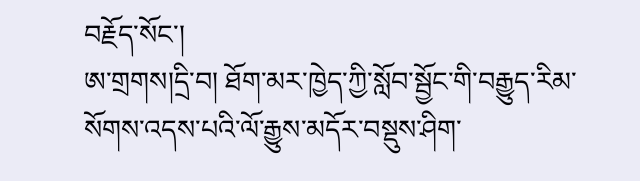བརྗོད་སོང་།
ཨ་གྲགས།དྲི་བ། ཐོག་མར་ཁྱེད་ཀྱི་སློབ་སྦྱོང་གི་བརྒྱུད་རིམ་སོགས་འདས་པའི་ལོ་རྒྱུས་མདོར་བསྡུས་ཤིག་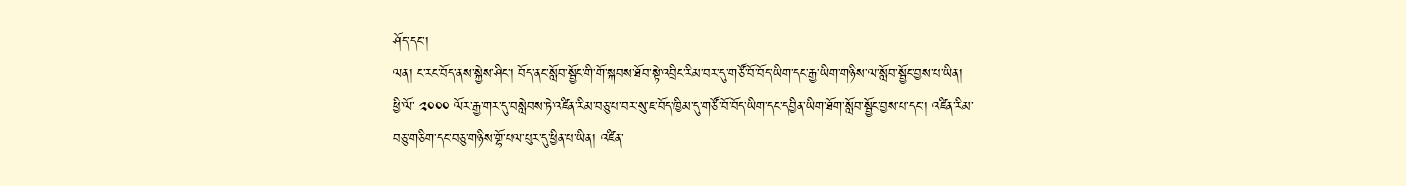ཤོད་དང་།
ལན། ང་རང་བོད་ནས་སྐྱེས་ཤིང་། བོད་ནང་སློབ་སྦྱོང་གི་གོ་སྐབས་ཐོབ་སྟེ་འབྲིང་རིམ་བར་དུ་གཙོ་བོ་བོད་ཡིག་དང་རྒྱ་ཡིག་གཉིས་ལ་སློབ་སྦྱོང་བྱས་པ་ཡིན། ཕྱི་ལོ་ ༢༠༠༠ ལོར་རྒྱ་གར་དུ་བསླེབས་ཏེ་འཛིན་རིམ་བཅུ་པ་བར་སུ་ཇ་བོད་ཁྱིམ་དུ་གཙོ་བོ་བོད་ཡིག་དང་དབྱིན་ཡིག་ཐོག་སློབ་སྦྱོང་བྱས་པ་དང་། འཛིན་རིམ་བཅུ་གཅིག་དང་བཅུ་གཉིས་གྷོ་པལ་པུར་དུ་ཕྱིན་པ་ཡིན། འཛིན་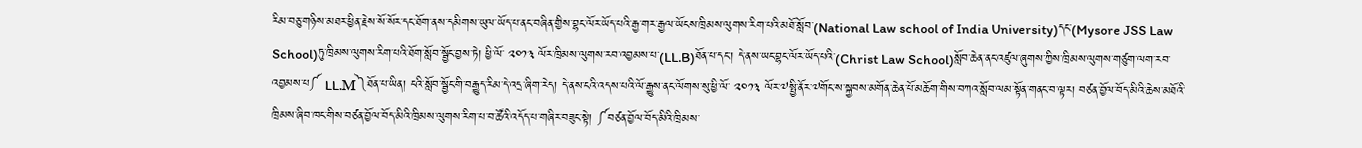རིམ་བཅུ་གཉིས་མཐར་ཕྱིན་རྗེས་སོ་སོར་དང་ཐོག་ནས་དམིགས་ཡུལ་ཡོད་པ་ནང་བཞིན་གྱིས་བྷང་ལོར་ཡོད་པའི་རྒྱ་གར་རྒྱལ་ཡོངས་ཁྲིམས་ལུགས་རིག་པའི་མཐོ་སློབ་(National Law school of India University)དང་(Mysore JSS Law School)ཏུ་ཁྲིམས་ལུགས་རིག་པའི་ཐོག་སློབ་སྦྱོང་བྱས་ཏེ། ཕྱི་ལོ་ ༢༠༡༣ ལོར་ཁྲིམས་ལུགས་རབ་འབྱམས་པ་(LL.B)ཐོན་པ་དང་། དེ་ནས་ཡང་བྷང་ལོར་ཡོད་པའི་(Christ Law School)སློབ་ཆེན་ནང་འཛུལ་ཞུགས་ཀྱིས་ཁྲིམས་ལུགས་གཙུག་ལག་རབ་འབྱམས་པ༼ LL.M༽ཐོན་པ་ཡིན། ངའི་སློབ་སྦྱོང་གི་བརྒྱུད་རིམ་དེ་འདྲ་ཞིག་རེད། དེ་ནས་ངའི་འདས་པའི་ལོ་རྒྱུས་ནང་ལོགས་སུ་ཕྱི་ལོ་ ༢༠༡༣ ལོར་༧སྤྱི་ནོར་༧གོང་ས་སྐྱབས་མགོན་ཆེན་པོ་མཆོག་གིས་བཀའ་སློབ་ལམ་སྟོན་གནང་བ་ལྟར། བཙན་བྱོལ་བོད་མིའི་ཆེས་མཐོའི་ཁྲིམས་ཞིབ་ཁང་གིས་བཙན་བྱོལ་བོད་མིའི་ཁྲིམས་ལུགས་རིག་པ་བ་ཚོའི་འདོད་པ་གཞིར་བཟུང་སྟེ། ༼བཙན་བྱོལ་བོད་མིའི་ཁྲིམས་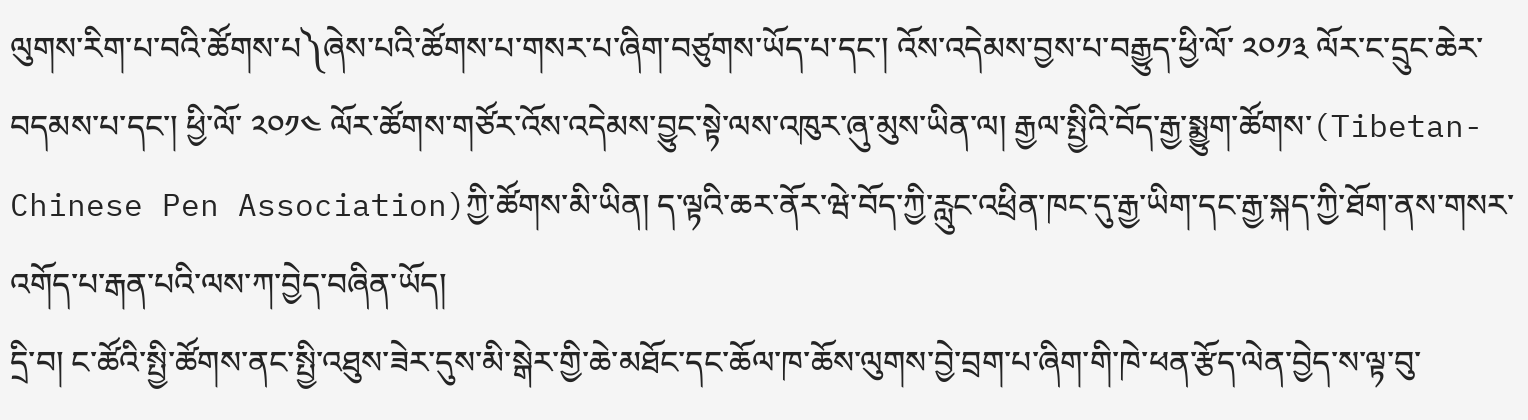ལུགས་རིག་པ་བའི་ཚོགས་པ༽ཞེས་པའི་ཚོགས་པ་གསར་པ་ཞིག་བཙུགས་ཡོད་པ་དང་། འོས་འདེམས་བྱས་པ་བརྒྱུད་ཕྱི་ལོ་ ༢༠༡༣ ལོར་ང་དྲུང་ཆེར་བདམས་པ་དང་། ཕྱི་ལོ་ ༢༠༡༤ ལོར་ཚོགས་གཙོར་འོས་འདེམས་བྱུང་སྟེ་ལས་འཁུར་ཞུ་མུས་ཡིན་ལ། རྒྱལ་སྤྱིའི་བོད་རྒྱ་སྨྱུག་ཚོགས་(Tibetan-Chinese Pen Association)ཀྱི་ཚོགས་མི་ཡིན། ད་ལྟའི་ཆར་ནོར་ཝེ་བོད་ཀྱི་རླུང་འཕྲིན་ཁང་དུ་རྒྱ་ཡིག་དང་རྒྱ་སྐད་ཀྱི་ཐོག་ནས་གསར་འགོད་པ་རྒན་པའི་ལས་ཀ་བྱེད་བཞིན་ཡོད།
དྲི་བ། ང་ཚོའི་སྤྱི་ཚོགས་ནང་སྤྱི་འཐུས་ཟེར་དུས་མི་སྒེར་གྱི་ཆེ་མཐོང་དང་ཆོལ་ཁ་ཆོས་ལུགས་བྱེ་བྲག་པ་ཞིག་གི་ཁེ་ཕན་རྩོད་ལེན་བྱེད་ས་ལྟ་བུ་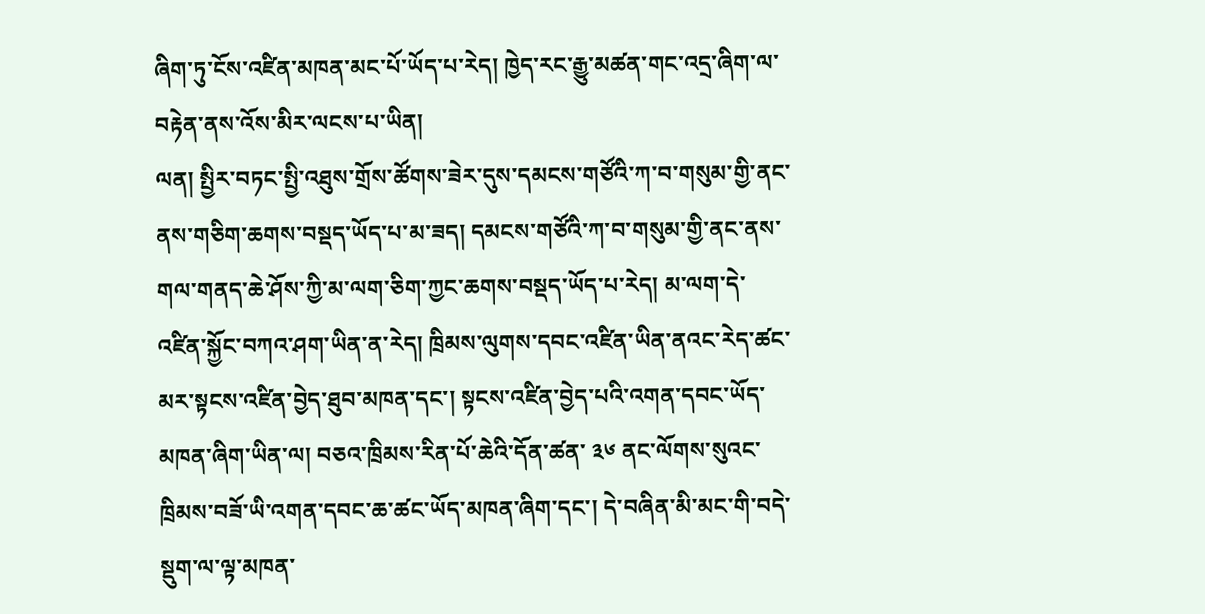ཞིག་ཏུ་ངོས་འཛིན་མཁན་མང་པོ་ཡོད་པ་རེད། ཁྱེད་རང་རྒྱུ་མཚན་གང་འདྲ་ཞིག་ལ་བརྟེན་ནས་འོས་མིར་ལངས་པ་ཡིན།
ལན། སྤྱིར་བཏང་སྤྱི་འཐུས་གྲོས་ཚོགས་ཟེར་དུས་དམངས་གཙོའི་ཀ་བ་གསུམ་གྱི་ནང་ནས་གཅིག་ཆགས་བསྡད་ཡོད་པ་མ་ཟད། དམངས་གཙོའི་ཀ་བ་གསུམ་གྱི་ནང་ནས་གལ་གནད་ཆེ་ཤོས་ཀྱི་མ་ལག་ཅིག་ཀྱང་ཆགས་བསྡད་ཡོད་པ་རེད། མ་ལག་དེ་འཛིན་སྐྱོང་བཀའ་ཤག་ཡིན་ན་རེད། ཁྲིམས་ལུགས་དབང་འཛིན་ཡིན་ནའང་རེད་ཚང་མར་སྟངས་འཛིན་བྱེད་ཐུབ་མཁན་དང་། སྟངས་འཛིན་བྱེད་པའི་འགན་དབང་ཡོད་མཁན་ཞིག་ཡིན་ལ། བཅའ་ཁྲིམས་རིན་པོ་ཆེའི་དོན་ཚན་ ༣༦ ནང་ལོགས་སུའང་ཁྲིམས་བཟོ་ཡི་འགན་དབང་ཆ་ཚང་ཡོད་མཁན་ཞིག་དང་། དེ་བཞིན་མི་མང་གི་བདེ་སྡུག་ལ་ལྟ་མཁན་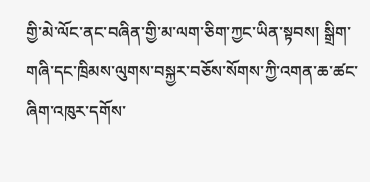གྱི་མེ་ལོང་ནང་བཞིན་གྱི་མ་ལག་ཅིག་ཀྱང་ཡིན་སྟབས། སྒྲིག་གཞི་དང་ཁྲིམས་ལུགས་བསྐྱར་བཅོས་སོགས་ཀྱི་འགན་ཆ་ཚང་ཞིག་འཁུར་དགོས་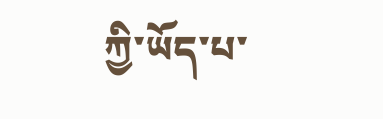ཀྱི་ཡོད་པ་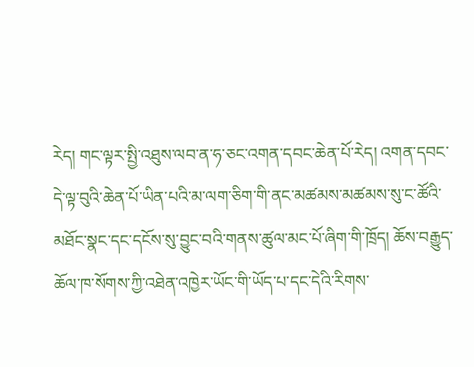རེད། གང་ལྟར་སྤྱི་འཐུས་ལབ་ན་ཧ་ཅང་འགན་དབང་ཆེན་པོ་རེད། འགན་དབང་དེ་ལྟ་བུའི་ཆེན་པོ་ཡིན་པའི་མ་ལག་ཅིག་གི་ནང་མཚམས་མཚམས་སུ་ང་ཚོའི་མཐོང་སྣང་དང་དངོས་སུ་བྱུང་བའི་གནས་ཚུལ་མང་པོ་ཞིག་གི་ཁྲོད། ཆོས་བརྒྱུད་ཆོལ་ཁ་སོགས་ཀྱི་འཐེན་འཁྱེར་ཡོང་གི་ཡོད་པ་དང་དེའི་རིགས་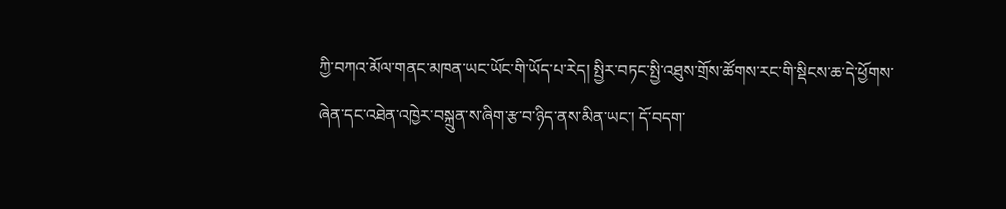ཀྱི་བཀའ་མོལ་གནང་མཁན་ཡང་ཡོང་གི་ཡོད་པ་རེད། སྤྱིར་བཏང་སྤྱི་འཐུས་གྲོས་ཚོགས་རང་གི་སྡིངས་ཆ་དེ་ཕྱོགས་ཞེན་དང་འཐེན་འཁྱེར་བསྐྲུན་ས་ཞིག་རྩ་བ་ཉིད་ནས་མིན་ཡང་། དོ་བདག་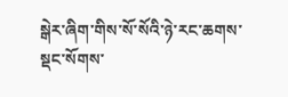སྒེར་ཞིག་གིས་སོ་སོའི་ཉེ་རང་ཆགས་སྡང་སོགས་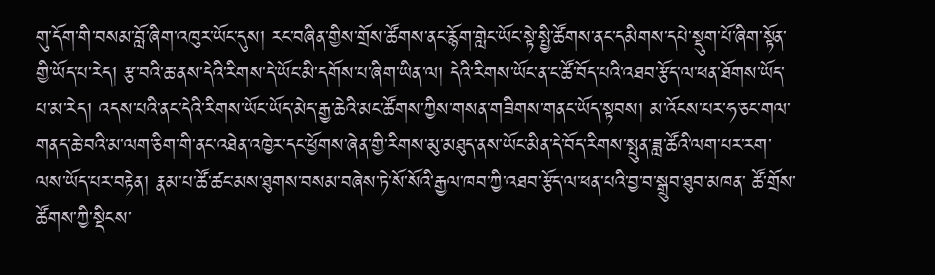གུ་དོག་གི་བསམ་བློ་ཞིག་འཁུར་ཡོང་དུས། རང་བཞིན་གྱིས་གྲོས་ཚོགས་ནང་རྙོག་གླེང་ཡོང་སྟེ་སྤྱི་ཚོགས་ནང་དམིགས་དཔེ་སྡུག་པོ་ཞིག་སྟོན་གྱི་ཡོད་པ་རེད། རྩ་བའི་ཆ་ནས་དེའི་རིགས་དེ་ཡོང་མི་དགོས་པ་ཞིག་ཡིན་ལ། དེའི་རིགས་ཡོང་ན་ང་ཚོ་བོད་པའི་འཐབ་རྩོད་ལ་ཕན་ཐོགས་ཡོད་པ་མ་རེད། འདས་པའི་ནང་དེའི་རིགས་ཡོང་ཡོད་མེད་རྒྱ་ཆེའི་མང་ཚོགས་ཀྱིས་གསན་གཟིགས་གནང་ཡོད་སྟབས། མ་འོངས་པར་ཧ་ཅང་གལ་གནད་ཆེ་བའི་མ་ལག་ཅིག་གི་ནང་འཐེན་འཁྱེར་དང་ཕྱོགས་ཞེན་གྱི་རིགས་མུ་མཐུད་ནས་ཡོང་མིན་དེ་བོད་རིགས་སྤུན་ཟླ་ཚོའི་ལག་པར་རག་ལས་ཡོད་པར་བརྟེན། རྣམ་པ་ཚོ་ཚང་མས་ཐུགས་བསམ་བཞེས་ཏེ་སོ་སོའི་རྒྱལ་ཁབ་ཀྱི་འཐབ་རྩོད་ལ་ཕན་པའི་བྱ་བ་སྒྲུབ་ཐུབ་མཁན་ ཚོ་གྲོས་ཚོགས་ཀྱི་སྡིངས་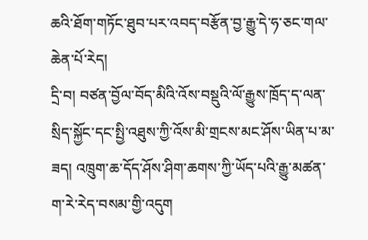ཆའི་ཐོག་གཏོང་ཐུབ་པར་འབད་བརྩོན་བྱ་རྒྱུ་དེ་ཧ་ཅང་གལ་ཆེན་པོ་རེད།
དྲི་བ། བཙན་བྱོལ་བོད་མིའི་འོས་བསྡུའི་ལོ་རྒྱུས་ཁྲོད་ད་ལན་སྲིད་སྐྱོང་དང་སྤྱི་འཐུས་ཀྱི་འོས་མི་གྲངས་མང་ཤོས་ཡིན་པ་མ་ཟད། འཁྲུག་ཆ་དོད་ཤོས་ཤིག་ཆགས་ཀྱི་ཡོད་པའི་རྒྱུ་མཚན་ག་རེ་རེད་བསམ་གྱི་འདུག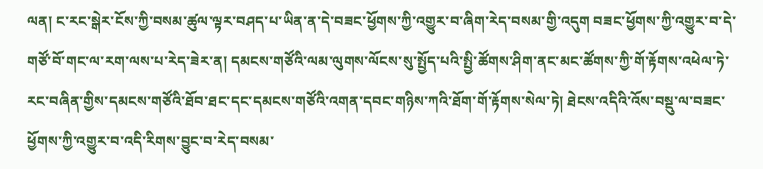ལན། ང་རང་སྒེར་ངོས་ཀྱི་བསམ་ཚུལ་ལྟར་བཤད་པ་ཡིན་ན་དེ་བཟང་ཕྱོགས་ཀྱི་འགྱུར་བ་ཞིག་རེད་བསམ་གྱི་འདུག བཟང་ཕྱོགས་ཀྱི་འགྱུར་བ་དེ་གཙོ་བོ་གང་ལ་རག་ལས་པ་རེད་ཟེར་ན། དམངས་གཙོའི་ལམ་ལུགས་ལོངས་སུ་སྤྱོད་པའི་སྤྱི་ཚོགས་ཤིག་ནང་མང་ཚོགས་ཀྱི་གོ་རྟོགས་འཕེལ་ཏེ་རང་བཞིན་གྱིས་དམངས་གཙོའི་ཐོབ་ཐང་དང་དམངས་གཙོའི་འགན་དབང་གཉིས་ཀའི་ཐོག་གོ་རྟོགས་སེལ་ཏེ། ཐེངས་འདིའི་འོས་བསྡུ་ལ་བཟང་ཕྱོགས་ཀྱི་འགྱུར་བ་འདི་རིགས་བྱུང་བ་རེད་བསམ་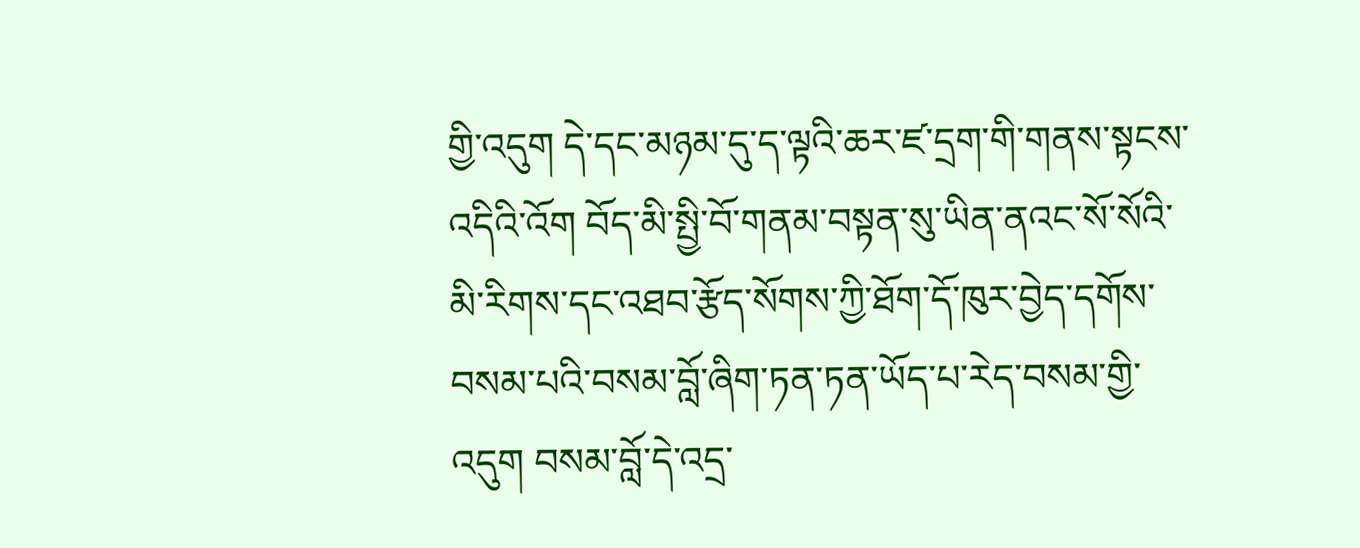གྱི་འདུག དེ་དང་མཉམ་དུ་ད་ལྟའི་ཆར་ཛ་དྲག་གི་གནས་སྟངས་འདིའི་འོག བོད་མི་སྤྱི་བོ་གནམ་བསྟན་སུ་ཡིན་ནའང་སོ་སོའི་མི་རིགས་དང་འཐབ་རྩོད་སོགས་ཀྱི་ཐོག་དོ་ཁུར་བྱེད་དགོས་བསམ་པའི་བསམ་བློ་ཞིག་ཏན་ཏན་ཡོད་པ་རེད་བསམ་གྱི་འདུག བསམ་བློ་དེ་འདྲ་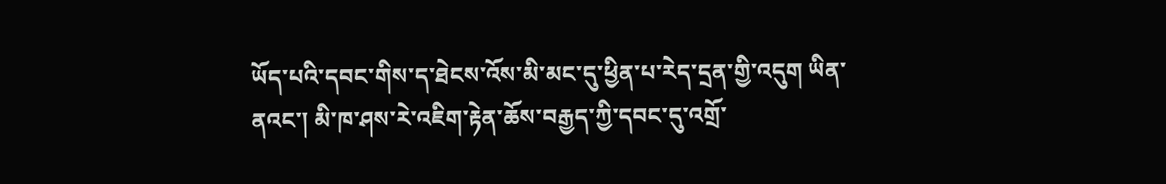ཡོད་པའི་དབང་གིས་ད་ཐེངས་འོས་མི་མང་དུ་ཕྱིན་པ་རེད་དྲན་གྱི་འདུག ཡིན་ནའང་། མི་ཁ་ཤས་རེ་འཇིག་རྟེན་ཆོས་བརྒྱད་ཀྱི་དབང་དུ་འགྲོ་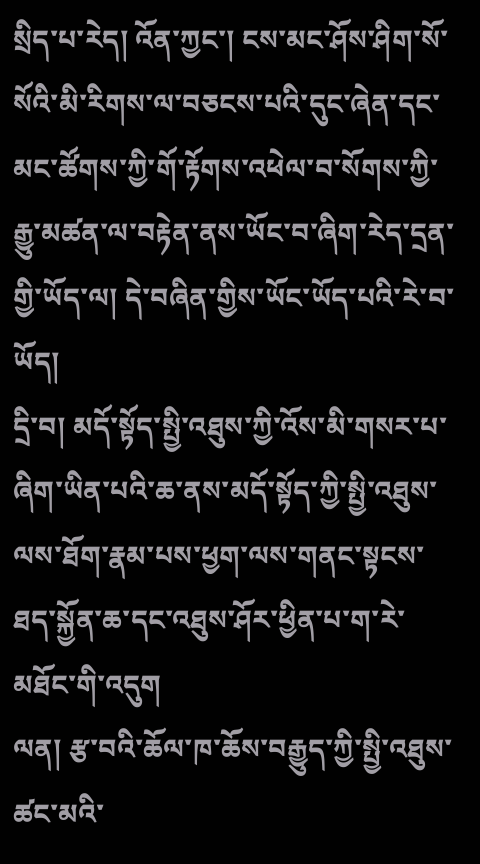སྲིད་པ་རེད། འོན་ཀྱང་། ངས་མང་ཤོས་ཤིག་སོ་སོའི་མི་རིགས་ལ་བཅངས་པའི་དུང་ཞེན་དང་མང་ཚོགས་ཀྱི་གོ་རྟོགས་འཕེལ་བ་སོགས་ཀྱི་རྒྱུ་མཚན་ལ་བརྟེན་ནས་ཡོང་བ་ཞིག་རེད་དྲན་གྱི་ཡོད་ལ། དེ་བཞིན་གྱིས་ཡོང་ཡོད་པའི་རེ་བ་ཡོད།
དྲི་བ། མདོ་སྟོད་སྤྱི་འཐུས་ཀྱི་འོས་མི་གསར་པ་ཞིག་ཡིན་པའི་ཆ་ནས་མདོ་སྟོད་ཀྱི་སྤྱི་འཐུས་ལས་ཐོག་རྣམ་པས་ཕྱག་ལས་གནང་སྟངས་ཐད་སྐྱོན་ཆ་དང་འཐུས་ཤོར་ཕྱིན་པ་ག་རེ་མཐོང་གི་འདུག
ལན། རྩ་བའི་ཆོལ་ཁ་ཆོས་བརྒྱུད་ཀྱི་སྤྱི་འཐུས་ཚང་མའི་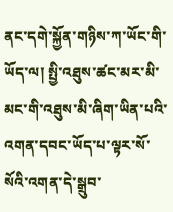ནང་དགེ་སྐྱོན་གཉིས་ཀ་ཡོང་གི་ཡོད་ལ། སྤྱི་འཐུས་ཚང་མར་མི་མང་གི་འཐུས་མི་ཞིག་ཡིན་པའི་འགན་དབང་ཡོད་པ་ལྟར་སོ་སོའི་འགན་དེ་སྒྲུབ་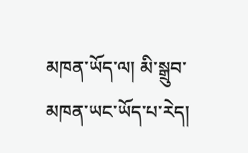མཁན་ཡོད་ལ། མི་སྒྲུབ་མཁན་ཡང་ཡོད་པ་རེད།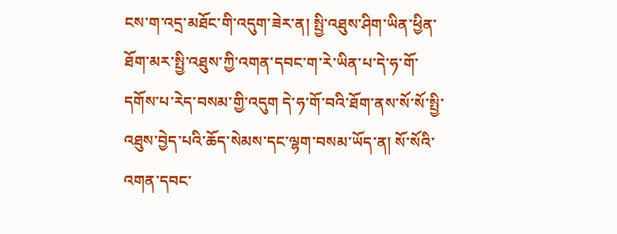ངས་ག་འདྲ་མཐོང་གི་འདུག་ཟེར་ན། སྤྱི་འཐུས་ཤིག་ཡིན་ཕྱིན་ཐོག་མར་སྤྱི་འཐུས་ཀྱི་འགན་དབང་ག་རེ་ཡིན་པ་དེ་ཧ་གོ་དགོས་པ་རེད་བསམ་གྱི་འདུག དེ་ཧ་གོ་བའི་ཐོག་ནས་སོ་སོ་སྤྱི་འཐུས་བྱེད་པའི་ཆོད་སེམས་དང་ལྷག་བསམ་ཡོད་ན། སོ་སོའི་འགན་དབང་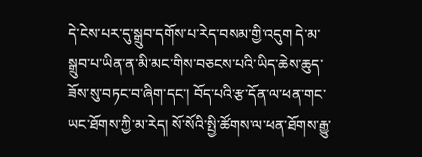དེ་ངེས་པར་དུ་སྒྲུབ་དགོས་པ་རེད་བསམ་གྱི་འདུག དེ་མ་སྒྲུབ་པ་ཡིན་ན་མི་མང་གིས་བཅངས་པའི་ཡིད་ཆེས་ཆུད་ཟོས་སུ་བཏང་བ་ཞིག་དང་། བོད་པའི་རྩ་དོན་ལ་ཕན་གང་ཡང་ཐོགས་ཀྱི་མ་རེད། སོ་སོའི་སྤྱི་ཚོགས་ལ་ཕན་ཐོགས་རྒྱུ་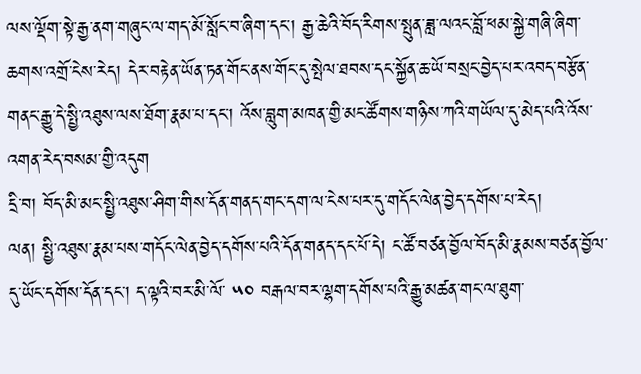ལས་ལྡོག་སྟེ་རྒྱ་ནག་གཞུང་ལ་གད་མོ་སློང་བ་ཞིག་དང་། རྒྱ་ཆེའི་བོད་རིགས་སྤུན་ཟླ་ལའང་བློ་ཕམ་སྐྱེ་གཞི་ཞིག་ཆགས་འགྲོ་ངེས་རེད། དེར་བརྟེན་ཡོན་ཏན་གོང་ནས་གོང་དུ་སྤེལ་ཐབས་དང་སྐྱོན་ཆ་ཡོ་བསྲང་བྱེད་པར་འབད་བརྩོན་གནང་རྒྱུ་དེ་སྤྱི་འཐུས་ལས་ཐོག་རྣམ་པ་དང་། འོས་བླུག་མཁན་གྱི་མང་ཚོགས་གཉིས་ཀའི་གཡོལ་དུ་མེད་པའི་འོས་འགན་རེད་བསམ་གྱི་འདུག
དྲི་བ། བོད་མི་མང་སྤྱི་འཐུས་ཤིག་གིས་དོན་གནད་གང་དག་ལ་ངེས་པར་དུ་གདོང་ལེན་བྱེད་དགོས་པ་རེད།
ལན། སྤྱི་འཐུས་རྣམ་པས་གདོང་ལེན་བྱེད་དགོས་པའི་དོན་གནད་དང་པོ་དེ། ང་ཚོ་བཙན་བྱོལ་བོད་མི་རྣམས་བཙན་བྱོལ་དུ་ཡོང་དགོས་དོན་དང་། ད་ལྟའི་བར་མི་ལོ་ ༥༠ བརྒལ་བར་ལྷག་དགོས་པའི་རྒྱུ་མཚན་གང་ལ་ཐུག་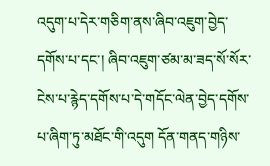འདུག་པ་དེར་གཅིག་ནས་ཞིབ་འཇུག་བྱེད་དགོས་པ་དང་། ཞིབ་འཇུག་ཙམ་མ་ཟད་སོ་སོར་ངེས་པ་རྙེད་དགོས་པ་དེ་གདོང་ལེན་བྱེད་དགོས་པ་ཞིག་ཏུ་མཐོང་གི་འདུག དོན་གནད་གཉིས་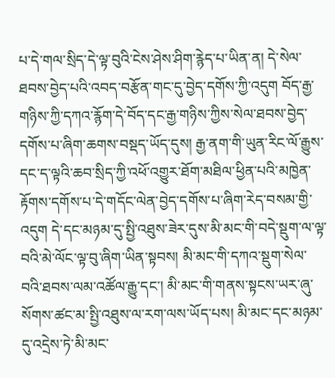པ་དེ་གལ་སྲིད་དེ་ལྟ་བུའི་ངེས་ཤེས་ཤིག་རྙེད་པ་ཡིན་ན། དེ་སེལ་ཐབས་བྱེད་པའི་འབད་བརྩོན་གང་དུ་བྱེད་དགོས་ཀྱི་འདུག བོད་རྒྱ་གཉིས་ཀྱི་དཀའ་རྙོག་དེ་བོད་དང་རྒྱ་གཉིས་ཀྱིས་སེལ་ཐབས་བྱེད་དགོས་པ་ཞིག་ཆགས་བསྡད་ཡོད་དུས། རྒྱ་ནག་གི་ཡུན་རིང་ལོ་རྒྱུས་དང་ད་ལྟའི་ཆབ་སྲིད་ཀྱི་འཕོ་འགྱུར་ཐོག་མཐིལ་ཕྱིན་པའི་མཁྱེན་རྟོགས་དགོས་པ་དེ་གདོང་ལེན་བྱེད་དགོས་པ་ཞིག་རེད་བསམ་གྱི་འདུག དེ་དང་མཉམ་དུ་སྤྱི་འཐུས་ཟེར་དུས་མི་མང་གི་བདེ་སྡུག་ལ་ལྟ་བའི་མེ་ལོང་ལྟ་བུ་ཞིག་ཡིན་སྟབས། མི་མང་གི་དཀའ་སྡུག་སེལ་ བའི་ཐབས་ལམ་འཚོལ་རྒྱུ་དང་། མི་མང་གི་གནས་སྟངས་ཡར་ཞུ་སོགས་ཚང་མ་སྤྱི་འཐུས་ལ་རག་ལས་ཡོད་པས། མི་མང་དང་མཉམ་དུ་འདྲེས་ཏེ་མི་མང་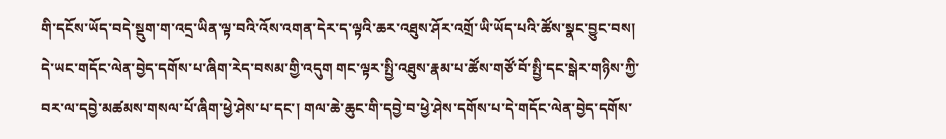གི་དངོས་ཡོད་བདེ་སྡུག་ག་འདྲ་ཡིན་ལྟ་བའི་འོས་འགན་དེར་ད་ལྟའི་ཆར་འཐུས་ཤོར་འགྲོ་ཡི་ཡོད་པའི་ཚོས་སྣང་བྱུང་བས། དེ་ཡང་གདོང་ལེན་བྱེད་དགོས་པ་ཞིག་རེད་བསམ་གྱི་འདུག གང་ལྟར་སྤྱི་འཐུས་རྣམ་པ་ཚོས་གཙོ་བོ་སྤྱི་དང་སྒེར་གཉིས་ཀྱི་བར་ལ་དབྱེ་མཚམས་གསལ་པོ་ཞིག་ཕྱེ་ཤེས་པ་དང་། གལ་ཆེ་ཆུང་གི་དབྱེ་བ་ཕྱེ་ཤེས་དགོས་པ་དེ་གདོང་ལེན་བྱེད་དགོས་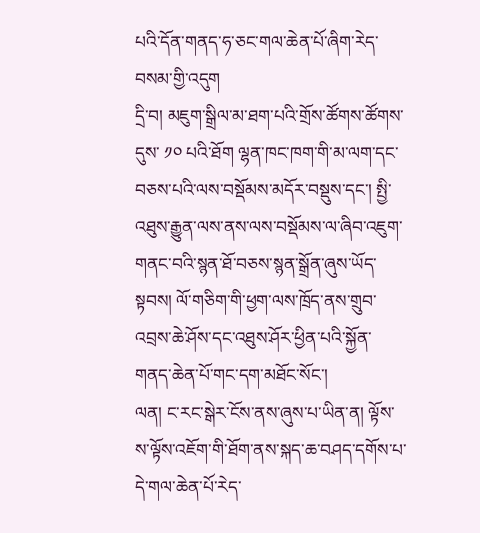པའི་དོན་གནད་ཧ་ཅང་གལ་ཆེན་པོ་ཞིག་རེད་བསམ་གྱི་འདུག
དྲི་བ། མཇུག་སྒྲིལ་མ་ཐག་པའི་གྲོས་ཚོགས་ཚོགས་དུས་ ༡༠ པའི་ཐོག ལྷན་ཁང་ཁག་གི་མ་ལག་དང་བཅས་པའི་ལས་བསྡོམས་མདོར་བསྡུས་དང་། སྤྱི་འཐུས་རྒྱུན་ལས་ནས་ལས་བསྡོམས་ལ་ཞིབ་འཇུག་གནང་བའི་སྙན་ཐོ་བཅས་སྙན་སྒྲོན་ཞུས་ཡོད་སྟབས། ལོ་གཅིག་གི་ཕྱག་ལས་ཁྲོད་ནས་གྲུབ་འབྲས་ཆེ་ཤོས་དང་འཐུས་ཤོར་ཕྱིན་པའི་སྐྱོན་གནད་ཆེན་པོ་གང་དག་མཐོང་སོང་།
ལན། ང་རང་སྒེར་ངོས་ནས་ཞུས་པ་ཡིན་ན། ལྟོས་ས་ལྟོས་འཇོག་གི་ཐོག་ནས་སྐད་ཆ་བཤད་དགོས་པ་དེ་གལ་ཆེན་པོ་རེད་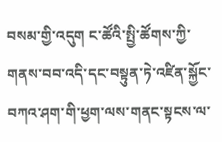བསམ་གྱི་འདུག ང་ཚོའི་སྤྱི་ཚོགས་ཀྱི་གནས་བབ་འདི་དང་བསྟུན་ཏེ་འཛིན་སྐྱོང་བཀའ་ཤག་གི་ཕྱག་ལས་གནང་སྟངས་ལ་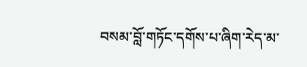བསམ་བློ་གཏོང་དགོས་པ་ཞིག་རེད་མ་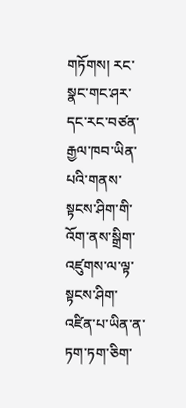གཏོགས། རང་སྣང་གང་ཤར་དང་རང་བཙན་རྒྱལ་ཁབ་ཡིན་པའི་གནས་སྟངས་ཤིག་གི་འོག་ནས་སྒྲིག་འཛུགས་ལ་ལྟ་སྟངས་ཤིག་འཛིན་པ་ཡིན་ན་ཏག་ཏག་ཅིག་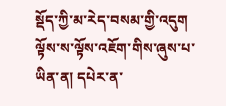སྡོད་ཀྱི་མ་རེད་བསམ་གྱི་འདུག ལྟོས་ས་ལྟོས་འཇོག་གིས་ཞུས་པ་ཡིན་ན། དཔེར་ན་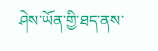ཤེས་ཡོན་གྱི་ཐད་ནས་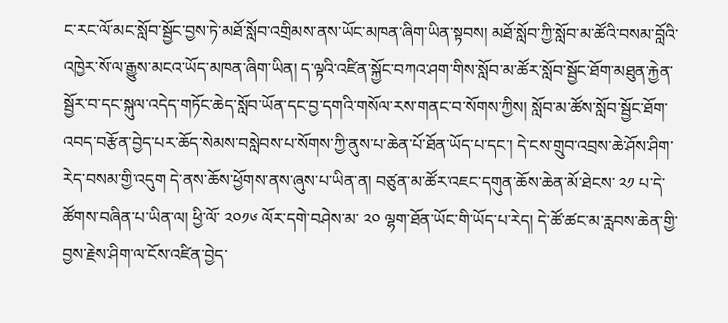ང་རང་ལོ་མང་སློབ་སྦྱོང་བྱས་ཏེ་མཐོ་སློབ་འགྲིམས་ནས་ཡོང་མཁན་ཞིག་ཡིན་སྟབས། མཐོ་སློབ་ཀྱི་སློབ་མ་ཚོའི་བསམ་བློའི་འཁྱེར་སོ་ལ་རྒྱུས་མངའ་ཡོད་མཁན་ཞིག་ཡིན། ད་ལྟའི་འཛིན་སྐྱོང་བཀའ་ཤག་གིས་སློབ་མ་ཚོར་སློབ་སྦྱོང་ཐོག་མཐུན་རྐྱེན་སྦྱོར་བ་དང་སྐུལ་འདེད་གཏོང་ཆེད་སློབ་ཡོན་དང་བྱ་དགའི་གསོལ་རས་གནང་བ་སོགས་ཀྱིས། སློབ་མ་ཚོས་སློབ་སྦྱོང་ཐོག་འབད་བརྩོན་བྱེད་པར་ཆོད་སེམས་བསླེབས་པ་སོགས་ཀྱི་ནུས་པ་ཆེན་པོ་ཐོན་ཡོད་པ་དང་། དེ་ངས་གྲུབ་འབྲས་ཆེ་ཤོས་ཤིག་རེད་བསམ་གྱི་འདུག དེ་ནས་ཆོས་ཕྱོགས་ནས་ཞུས་པ་ཡིན་ན། བཙུན་མ་ཚོར་འཇང་དགུན་ཆོས་ཆེན་མོ་ཐེངས་ ༢༡ པ་དེ་ཚོགས་བཞིན་པ་ཡིན་ལ། ཕྱི་ལོ་ ༢༠༡༦ ལོར་དགེ་བཤེས་མ་ ༢༠ ལྷག་ཐོན་ཡོང་གི་ཡོད་པ་རེད། དེ་ཚོ་ཚང་མ་རླབས་ཆེན་གྱི་བྱས་རྗེས་ཤིག་ལ་ངོས་འཛིན་བྱེད་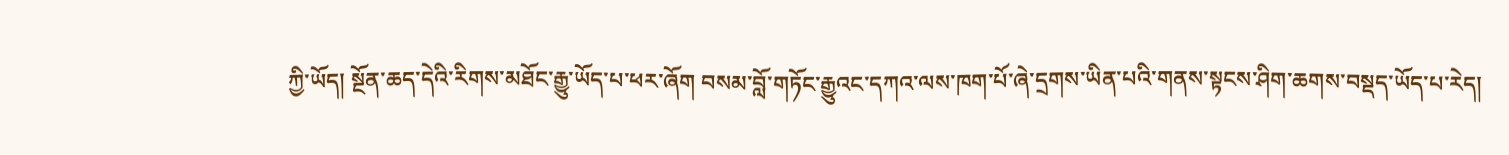ཀྱི་ཡོད། སྔོན་ཆད་དེའི་རིགས་མཐོང་རྒྱུ་ཡོད་པ་ཕར་ཞོག བསམ་བློ་གཏོང་རྒྱུའང་དཀའ་ལས་ཁག་པོ་ཞེ་དྲགས་ཡིན་པའི་གནས་སྟངས་ཤིག་ཆགས་བསྡད་ཡོད་པ་རེད།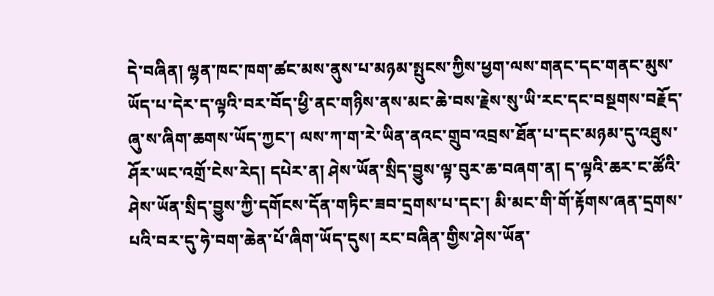དེ་བཞིན། ལྷན་ཁང་ཁག་ཚང་མས་ནུས་པ་མཉམ་སྤུངས་ཀྱིས་ཕྱག་ལས་གནང་དང་གནང་མུས་ཡོད་པ་དེར་ད་ལྟའི་བར་བོད་ཕྱི་ནང་གཉིས་ནས་མང་ཆེ་བས་རྗེས་སུ་ཡི་རང་དང་བསྔགས་བརྗོད་ཞུ་ས་ཞིག་ཆགས་ཡོད་ཀྱང་། ལས་ཀ་ག་རེ་ཡིན་ནའང་གྲུབ་འབྲས་ཐོན་པ་དང་མཉམ་དུ་འཐུས་ཤོར་ཡང་འགྲོ་ངེས་རེད། དཔེར་ན། ཤེས་ཡོན་སྲིད་བྱུས་ལྟ་བུར་ཆ་བཞག་ན། ད་ལྟའི་ཆར་ང་ཚོའི་ཤེས་ཡོན་སྲིད་བྱུས་ཀྱི་དགོངས་དོན་གཏིང་ཟབ་དྲགས་པ་དང་། མི་མང་གི་གོ་རྟོགས་ཞན་དྲགས་པའི་བར་དུ་ཧེ་བག་ཆེན་པོ་ཞིག་ཡོད་དུས། རང་བཞིན་གྱིས་ཤེས་ཡོན་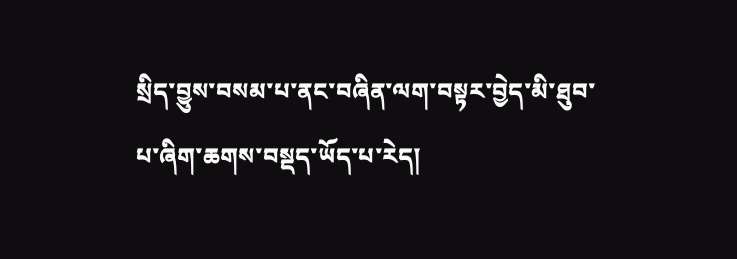སྲིད་བྱུས་བསམ་པ་ནང་བཞིན་ལག་བསྟར་བྱེད་མི་ཐུབ་པ་ཞིག་ཆགས་བསྡད་ཡོད་པ་རེད།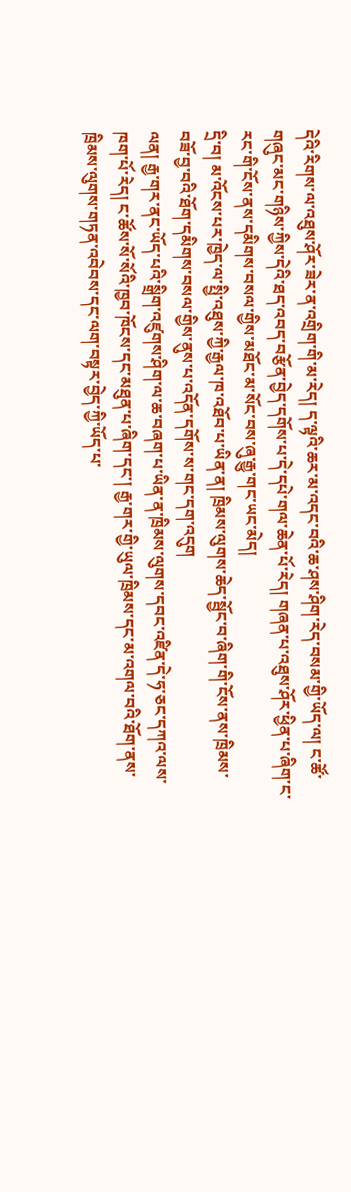དེའི་རིགས་ལ་འཐུས་ཤོར་ཟེར་ན་འགྲིག་གི་མ་རེད། ད་ལྟའི་ཆར་མ་འདང་བའི་ཆ་ཤས་ཤིག་རེད་བསམ་གྱི་ཡོད་ལ། ང་ཚོ་གཞུང་མང་གཉིས་ཀྱིས་དེའི་ཐད་འབད་བརྩོན་བྱེད་དགོས་པ་དེ་དཔེ་གལ་ཆེན་པོ་རེད། གཞན་པ་འཐུས་ཤོར་ཕྱིན་པ་ཞིག་ང་རང་གི་ངོས་ནས་དམིགས་བསལ་གྱིས་མཐོང་མ་སོང་བས་ཞུ་རྒྱུ་གང་ཡང་མེད།
དྲི་བ། མ་འོངས་པར་ཁྱེད་ལ་སྤྱི་འཐུས་ཀྱི་རྒྱལ་ཁ་འཐོབ་པ་ཡིན་ན། ཁྲིམས་ལུགས་ཆེད་སྦྱོང་བ་ཞིག་གི་ངོས་ནས་ཁྲིམས་བཟོ་བྱ་བའི་ཐོག་དམིགས་བསལ་གྱིས་ནུས་པ་འདོན་དགོས་ས་གང་དག་འདུག
ལན། རྒྱ་གར་ནང་ཡོད་པའི་སྒྲིག་འཛུགས་ཤིག་ལ་ཆ་བཞག་པ་ཡིན་ན་ཁྲིམས་ལུགས་དབང་འཛིན་དེ་ཧ་ཅང་དཀའ་ལས་ཁག་པོ་རེད། ང་ཚོས་སོ་སོའི་ཁྱབ་ཁོངས་དང་མཐུན་པ་ཞིག་དང་། རྒྱ་གར་གྱི་ཡུལ་ཁྲིམས་དང་མ་འགལ་བའི་ཐོག་ནས་ཁྲིམས་ལུགས་གཏན་འབེབས་དང་ལག་བསྟར་བྱེད་ཀྱི་ཡོད་པ་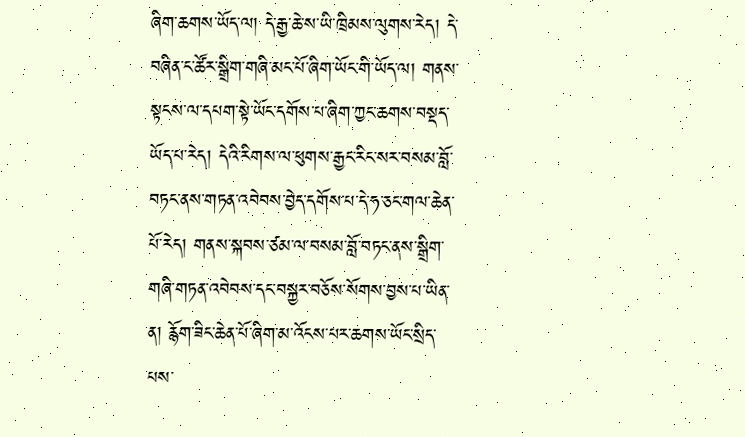ཞིག་ཆགས་ཡོད་ལ། དེ་རྒྱ་ཆེ་ས་ཡི་ཁྲིམས་ལུགས་རེད། དེ་བཞིན་ང་ཚོར་སྒྲིག་གཞི་མང་པོ་ཞིག་ཡོང་གི་ཡོད་ལ། གནས་སྟངས་ལ་དཔག་སྟེ་ཡོང་དགོས་པ་ཞིག་ཀྱང་ཆགས་བསྡད་ཡོད་པ་རེད། དེའི་རིགས་ལ་ཕུགས་རྒྱང་རིང་སར་བསམ་བློ་བཏང་ནས་གཏན་འབེབས་བྱེད་དགོས་པ་དེ་ཧ་ཅང་གལ་ཆེན་པོ་རེད། གནས་སྐབས་ཙམ་ལ་བསམ་བློ་བཏང་ནས་སྒྲིག་གཞི་གཏན་འབེབས་དང་བསྐྱར་བཅོས་སོགས་བྱས་པ་ཡིན་ན། རྙོག་ཟིང་ཆེན་པོ་ཞིག་མ་འོངས་པར་ཆགས་ཡོང་སྲིད་པས་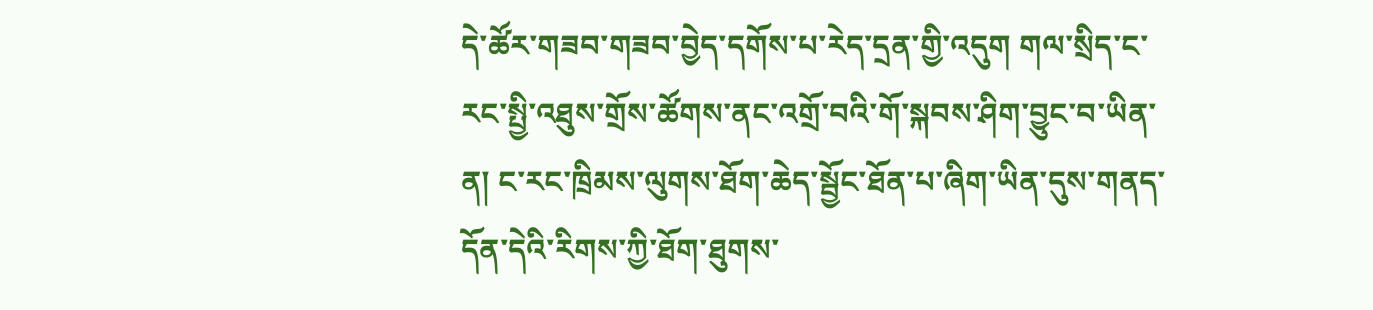དེ་ཚོར་གཟབ་གཟབ་བྱེད་དགོས་པ་རེད་དྲན་གྱི་འདུག གལ་སྲིད་ང་རང་སྤྱི་འཐུས་གྲོས་ཚོགས་ནང་འགྲོ་བའི་གོ་སྐབས་ཤིག་བྱུང་བ་ཡིན་ན། ང་རང་ཁྲིམས་ལུགས་ཐོག་ཆེད་སྦྱོང་ཐོན་པ་ཞིག་ཡིན་དུས་གནད་དོན་དེའི་རིགས་ཀྱི་ཐོག་ཐུགས་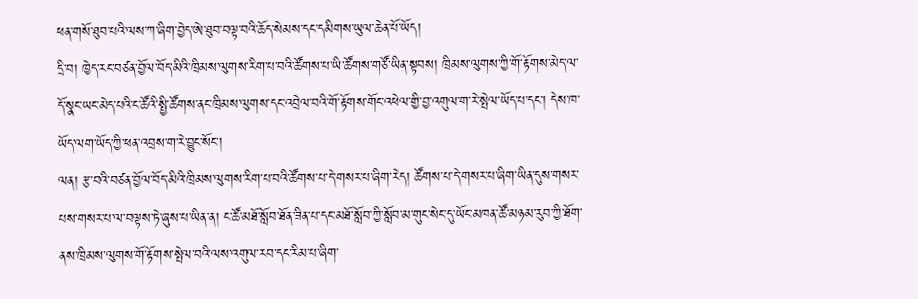ཕན་གསོ་ཐུབ་པའི་ལས་ཀ་ཞིག་བྱེད་ཨེ་ཐུབ་བལྟ་བའི་ཆོད་སེམས་དང་དམིགས་ཡུལ་ཆེན་པོ་ཡོད།
དྲི་བ། ཁྱེད་རང་བཙན་བྱོལ་བོད་མིའི་ཁྲིམས་ལུགས་རིག་པ་བའི་ཚོགས་པ་ཡི་ཚོགས་གཙོ་ཡིན་སྟབས། ཁྲིམས་ལུགས་ཀྱི་གོ་རྟོགས་མེད་ལ་དོ་སྣང་ཡང་མེད་པའི་ང་ཚོའི་སྤྱི་ཚོགས་ནང་ཁྲིམས་ལུགས་དང་འབྲེལ་བའི་གོ་རྟོགས་གོང་འཕེལ་གྱི་བྱ་འགུལ་ག་རེ་སྤེལ་ཡོད་པ་དང་། དེས་ཁ་ཡོད་ལག་ཡོད་ཀྱི་ཕན་འབྲས་ག་རེ་བྱུང་སོང་།
ལན། རྩ་བའི་བཙན་བྱོལ་བོད་མིའི་ཁྲིམས་ལུགས་རིག་པ་བའི་ཚོགས་པ་དེ་གསར་པ་ཞིག་རེད། ཚོགས་པ་དེ་གསར་པ་ཞིག་ཡིན་དུས་གསར་པས་གསར་པ་ལ་བལྟས་ཏེ་ཞུས་པ་ཡིན་ན། ང་ཚོ་མཐོ་སློབ་ཐོན་ཟིན་པ་དང་མཐོ་སློབ་ཀྱི་སློབ་མ་གུང་སེང་དུ་ཡོང་མཁན་ཚོ་མཉམ་རུབ་ཀྱི་ཐོག་ནས་ཁྲིམས་ལུགས་གོ་རྟོགས་སྤེལ་བའི་ལས་འགུལ་རབ་དང་རིམ་པ་ཞིག་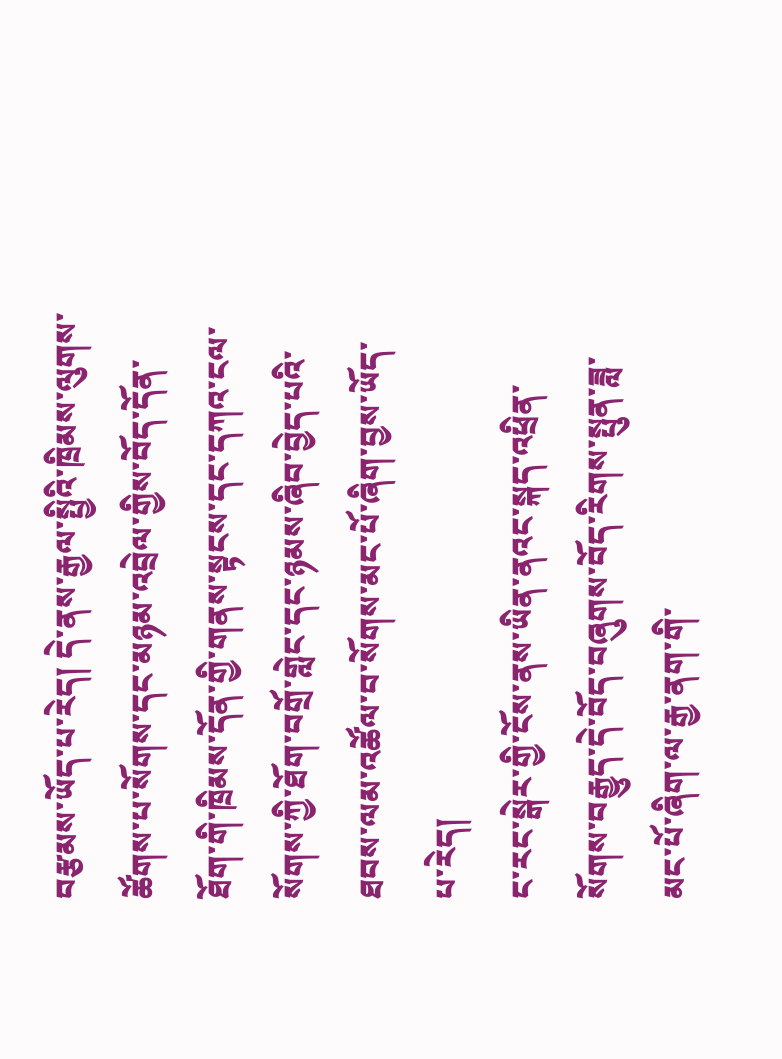བརྩམས་ཡོད་པ་རེད། དེ་ནས་རྒྱལ་སྤྱིའི་ཁྲིམས་ལུགས་ཚོགས་པ་སོགས་དང་མཉམ་འབྲེལ་གྱིས་བོད་དོན་ཐོག་གི་ཁྲིམས་དོན་གྱི་གནས་སྟངས་དང་དཀའ་ངལ་སོགས་ཀྱི་ཐོག་བགྲོ་གླེང་དང་ཉམས་ཞིབ་བྱེད་པའི་ཐབས་ལམ་འཚོལ་བ་སོགས་མང་པོ་ཞིག་བྱས་ཡོད་པ་རེད།
ང་རང་སྒེར་གྱི་ངོས་ནས་ཡིན་ནའང་སྐད་འཕྲིན་སོགས་བརྒྱུད་དེ་བོད་བཞུགས་བོད་རིགས་སྤུན་ཟླ་མང་པོ་ཞིག་ལ་རྒྱ་ནག་གི་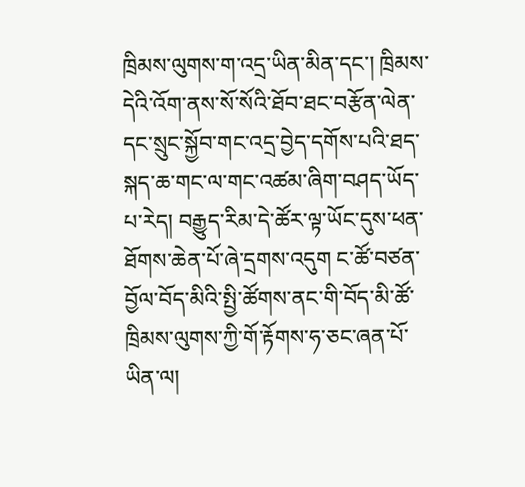ཁྲིམས་ལུགས་ག་འདྲ་ཡིན་མིན་དང་། ཁྲིམས་དེའི་འོག་ནས་སོ་སོའི་ཐོབ་ཐང་བརྩོན་ལེན་དང་སྲུང་སྐྱོབ་གང་འདྲ་བྱེད་དགོས་པའི་ཐད་སྐད་ཆ་གང་ལ་གང་འཚམ་ཞིག་བཤད་ཡོད་པ་རེད། བརྒྱུད་རིམ་དེ་ཚོར་ལྟ་ཡོང་དུས་ཕན་ཐོགས་ཆེན་པོ་ཞེ་དྲགས་འདུག ང་ཚོ་བཙན་བྱོལ་བོད་མིའི་སྤྱི་ཚོགས་ནང་གི་བོད་མི་ཚོ་ཁྲིམས་ལུགས་ཀྱི་གོ་རྟོགས་ཧ་ཅང་ཞན་པོ་ཡིན་ལ།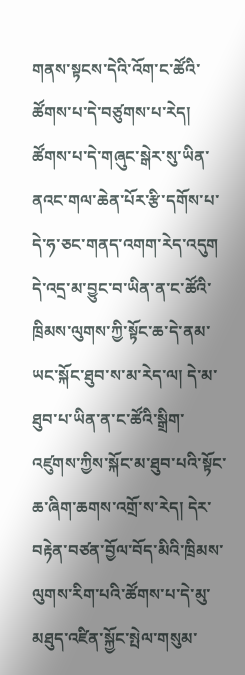གནས་སྟངས་དེའི་འོག་ང་ཚོའི་ཚོགས་པ་དེ་བཙུགས་པ་རེད། ཚོགས་པ་དེ་གཞུང་སྒེར་སུ་ཡིན་ནའང་གལ་ཆེན་པོར་རྩི་དགོས་པ་དེ་ཧ་ཅང་གནད་འགག་རེད་འདུག དེ་འདྲ་མ་བྱུང་བ་ཡིན་ན་ང་ཚོའི་ཁྲིམས་ལུགས་ཀྱི་སྟོང་ཆ་དེ་ནམ་ཡང་སྐོང་ཐུབ་ས་མ་རེད་ལ། དེ་མ་ཐུབ་པ་ཡིན་ན་ང་ཚོའི་སྒྲིག་འཛུགས་ཀྱིས་སྐོང་མ་ཐུབ་པའི་སྟོང་ཆ་ཞིག་ཆགས་འགྲོ་ས་རེད། དེར་བརྟེན་བཙན་བྱོལ་བོད་མིའི་ཁྲིམས་ལུགས་རིག་པའི་ཚོགས་པ་དེ་མུ་མཐུད་འཛིན་སྐྱོང་སྤེལ་གསུམ་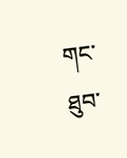གང་ཐུབ་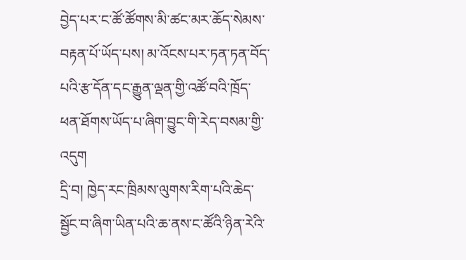བྱེད་པར་ང་ཚོ་ཚོགས་མི་ཚང་མར་ཆོད་སེམས་བརྟན་པོ་ཡོད་པས། མ་འོངས་པར་ཏན་ཏན་བོད་པའི་རྩ་དོན་དང་རྒྱུན་ལྡན་གྱི་འཚོ་བའི་ཁྲོད་ཕན་ཐོགས་ཡོད་པ་ཞིག་བྱུང་གི་རེད་བསམ་གྱི་འདུག
དྲི་བ། ཁྱེད་རང་ཁྲིམས་ལུགས་རིག་པའི་ཆེད་སྦྱོང་བ་ཞིག་ཡིན་པའི་ཆ་ནས་ང་ཚོའི་ཉིན་རེའི་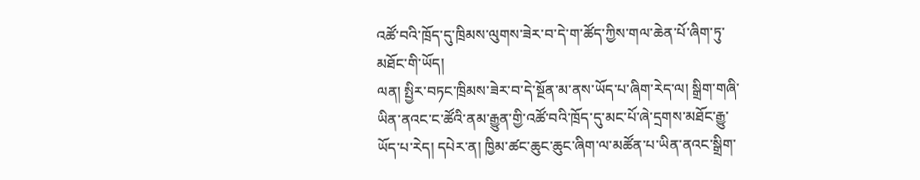འཚོ་བའི་ཁྲོད་དུ་ཁྲིམས་ལུགས་ཟེར་བ་དེ་ག་ཚོད་ཀྱིས་གལ་ཆེན་པོ་ཞིག་ཏུ་མཐོང་གི་ཡོད།
ལན། སྤྱིར་བཏང་ཁྲིམས་ཟེར་བ་དེ་སྔོན་མ་ནས་ཡོད་པ་ཞིག་རེད་ལ། སྒྲིག་གཞི་ཡིན་ནའང་ང་ཚོའི་ནམ་རྒྱུན་གྱི་འཚོ་བའི་ཁྲོད་དུ་མང་པོ་ཞེ་དྲགས་མཐོང་རྒྱུ་ཡོད་པ་རེད། དཔེར་ན། ཁྱིམ་ཚང་ཆུང་ཆུང་ཞིག་ལ་མཚོན་པ་ཡིན་ནའང་སྒྲིག་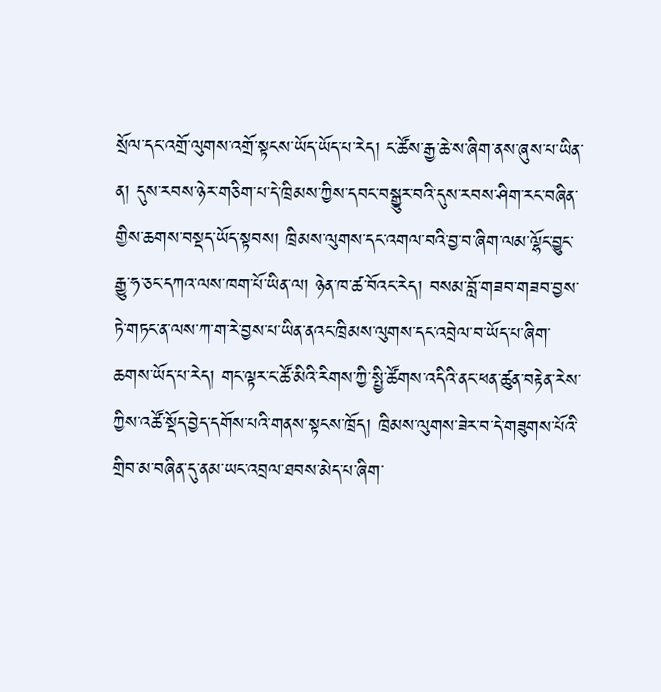སྲོལ་དང་འགྲོ་ལུགས་འགྲོ་སྟངས་ཡོད་ཡོད་པ་རེད། ང་ཚོས་རྒྱ་ཆེ་ས་ཞིག་ནས་ཞུས་པ་ཡིན་ན། དུས་རབས་ཉེར་གཅིག་པ་དེ་ཁྲིམས་ཀྱིས་དབང་བསྒྱུར་བའི་དུས་རབས་ཤིག་རང་བཞིན་གྱིས་ཆགས་བསྡད་ཡོད་སྟབས། ཁྲིམས་ལུགས་དང་འགལ་བའི་བྱ་བ་ཞིག་ལམ་ལྷོང་བྱུང་རྒྱུ་ཧ་ཅང་དཀའ་ལས་ཁག་པོ་ཡིན་ལ། ཉེན་ཁ་ཚ་བོའང་རེད། བསམ་བློ་གཟབ་གཟབ་བྱས་ཏེ་གཏང་ན་ལས་ཀ་ག་རེ་བྱས་པ་ཡིན་ནའང་ཁྲིམས་ལུགས་དང་འབྲེལ་བ་ཡོད་པ་ཞིག་ཆགས་ཡོད་པ་རེད། གང་ལྟར་ང་ཚོ་མིའི་རིགས་ཀྱི་སྤྱི་ཚོགས་འདིའི་ནང་ཕན་ཚུན་བརྟེན་རེས་ཀྱིས་འཚོ་སྡོད་བྱེད་དགོས་པའི་གནས་སྟངས་ཁྲོད། ཁྲིམས་ལུགས་ཟེར་བ་དེ་གཟུགས་པོའི་གྲིབ་མ་བཞིན་དུ་ནམ་ཡང་འབྲལ་ཐབས་མེད་པ་ཞིག་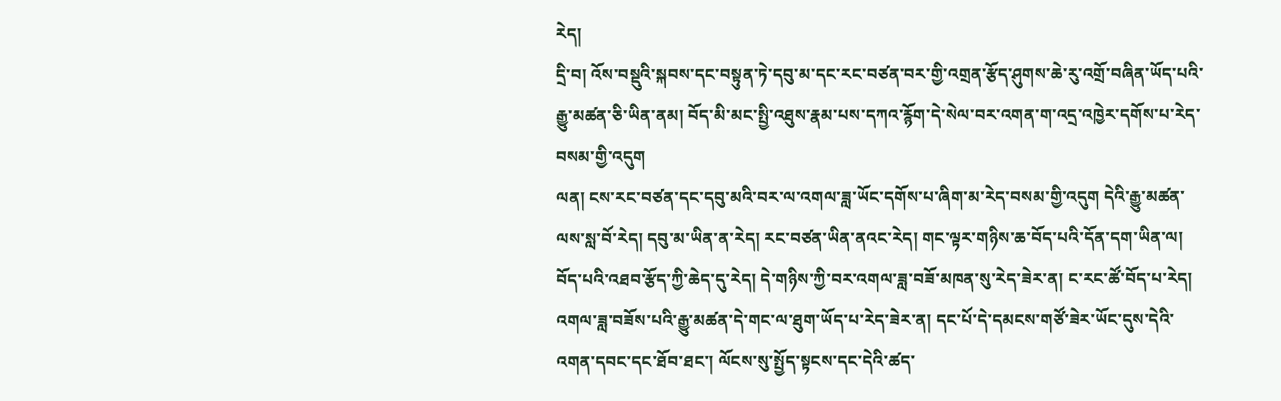རེད།
དྲི་བ། འོས་བསྡུའི་སྐབས་དང་བསྟུན་ཏེ་དབུ་མ་དང་རང་བཙན་བར་གྱི་འགྲན་རྩོད་ཤུགས་ཆེ་རུ་འགྲོ་བཞིན་ཡོད་པའི་རྒྱུ་མཚན་ཅི་ཡིན་ནམ། བོད་མི་མང་སྤྱི་འཐུས་རྣམ་པས་དཀའ་རྙོག་དེ་སེལ་བར་འགན་ག་འདྲ་འཁྱེར་དགོས་པ་རེད་བསམ་གྱི་འདུག
ལན། ངས་རང་བཙན་དང་དབུ་མའི་བར་ལ་འགལ་ཟླ་ཡོང་དགོས་པ་ཞིག་མ་རེད་བསམ་གྱི་འདུག དེའི་རྒྱུ་མཚན་ལས་སླ་བོ་རེད། དབུ་མ་ཡིན་ན་རེད། རང་བཙན་ཡིན་ནའང་རེད། གང་ལྟར་གཉིས་ཆ་བོད་པའི་དོན་དག་ཡིན་ལ། བོད་པའི་འཐབ་རྩོད་ཀྱི་ཆེད་དུ་རེད། དེ་གཉིས་ཀྱི་བར་འགལ་ཟླ་བཟོ་མཁན་སུ་རེད་ཟེར་ན། ང་རང་ཚོ་བོད་པ་རེད། འགལ་ཟླ་བཟོས་པའི་རྒྱུ་མཚན་དེ་གང་ལ་ཐུག་ཡོད་པ་རེད་ཟེར་ན། དང་པོ་དེ་དམངས་གཙོ་ཟེར་ཡོང་དུས་དེའི་འགན་དབང་དང་ཐོབ་ཐང་། ལོངས་སུ་སྤྱོད་སྟངས་དང་དེའི་ཚད་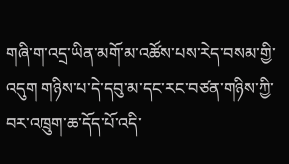གཞི་ག་འདྲ་ཡིན་མགོ་མ་འཚོས་པས་རེད་བསམ་གྱི་འདུག གཉིས་པ་དེ་དབུ་མ་དང་རང་བཙན་གཉིས་ཀྱི་བར་འཁྲུག་ཆ་དོད་པོ་འདི་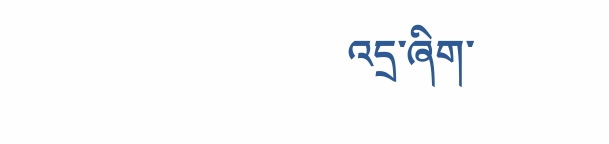འདྲ་ཞིག་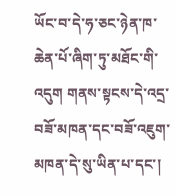ཡོང་བ་དེ་ཧ་ཅང་ཉེན་ཁ་ཆེན་པོ་ཞིག་ཏུ་མཐོང་གི་འདུག གནས་སྟངས་དེ་འདྲ་བཟོ་མཁན་དང་བཟོ་འཇུག་མཁན་དེ་སུ་ཡིན་པ་དང་།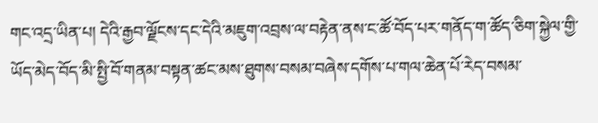གང་འདྲ་ཡིན་པ། དེའི་རྒྱབ་ལྗོངས་དང་དེའི་མཇུག་འབྲས་ལ་བརྟེན་ནས་ང་ཚོ་བོད་པར་གནོད་ག་ཚོད་ཅིག་སྐྱེལ་གྱི་ཡོད་མེད་བོད་མི་སྤྱི་བོ་གནམ་བསྟན་ཚང་མས་ཐུགས་བསམ་བཞེས་དགོས་པ་གལ་ཆེན་པོ་རེད་བསམ་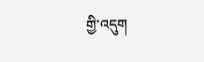གྱི་འདུག